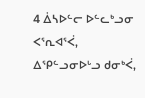4 ᐄᓴᐅᓪᓕ ᐅᓪᓚᒃᓗᓂ ᐸᕐᕆᐊᕐᐹ, ᐃᕿᓪᓗᓂᐅᒡᓗ ᑯᓂᒃᐹ,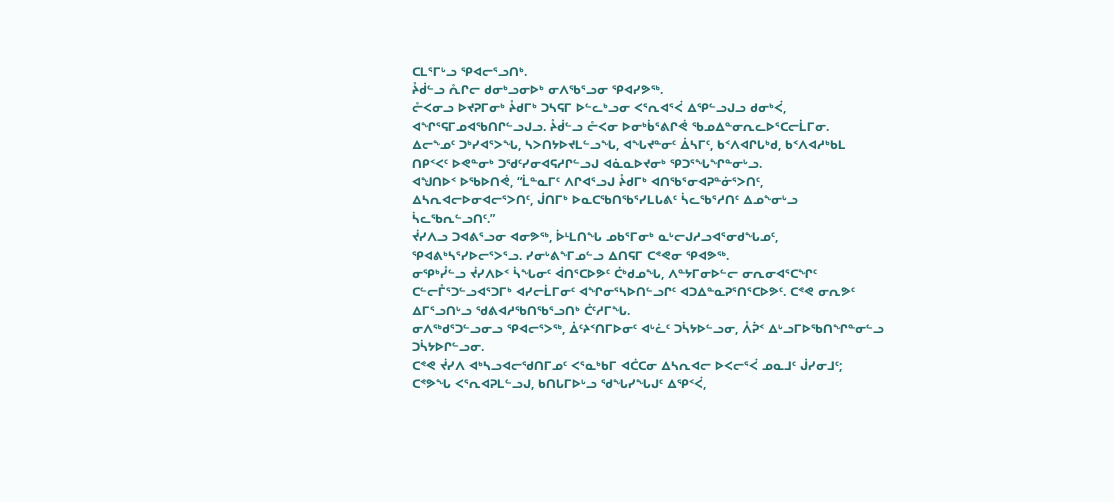ᑕᒪᕐᒥᒡᓗ ᕿᐊᓕᕐᓗᑎᒃ.
ᔧᑰᓪᓗ ᕅᒋᓕ ᑯᓂᒃᓗᓂᐅᒃ ᓂᐱᖃᕐᓗᓂ ᕿᐊᓯᕗᖅ.
ᓔᐸᓂᓗ ᐅᔪᕈᒥᓂᒃ ᔧᑯᒥᒃ ᑐᓴᕋᒥ ᐅᓪᓚᒃᓗᓂ ᐸᕐᕆᐊᕐᐹ ᐃᕿᓪᓗᒍᓗ ᑯᓂᒃᐹ, ᐊᖏᕐᕋᒥᓄᐊᖃᑎᒋᓪᓗᒍᓗ. ᔧᑰᓪᓗ ᓔᐸᓂ ᐅᓂᒃᑳᕐᕕᒋᕚ ᖃᓄᐃᓐᓂᕆᓚᐅᕐᑕᓕᒫᒥᓂ.
ᐃᓕᖕᓄᑦ ᑐᒃᓯᐊᕐᐳᖓ, ᓴᐳᑎᔭᐅᔪᒪᓪᓗᖓ, ᐊᖓᔪᓐᓂᑦ ᐄᓴᒥᑦ, ᑲᑉᐱᐊᒋᒐᒃᑯ, ᑲᑉᐱᐊᓱᒃᑲᒪ ᑎᑭᑉᐸᑦ ᐅᕙᓐᓂᒃ ᑐᖁᑦᓯᓂᐊᕋᓱᒋᓪᓗᒍ ᐊᓈᓇᐅᔪᓂᒃ ᕿᑐᕐᖓᖏᓐᓂᒡᓗ.
ᐊᖑᑎᐅᑉ ᐅᖃᐅᑎᕚ, “ᒫᓐᓇᒥᑦ ᐱᒋᐊᕐᓗᒍ ᔧᑯᒥᒃ ᐊᑎᖃᕐᓂᐊᕈᓐᓃᕐᐳᑎᑦ, ᐃᓴᕆᐊᓕᐅᓂᐊᓕᕐᐳᑎᑦ, ᒎᑎᒥᒃ ᐅᓇᑕᖃᑎᖃᕐᓯᒪᒐᕕᑦ ᓵᓚᖃᕐᓱᑎᑦ ᐃᓄᖕᓂᒡᓗ ᓵᓚᖃᕆᓪᓗᑎᑦ.”
ᔫᓯᐱᓗ ᑐᐊᕕᕐᓗᓂ ᐊᓂᕗᖅ, ᐆᒻᒪᑎᖓ ᓄᑲᕐᒥᓂᒃ ᓇᒡᓕᒍᓱᓗᐊᕐᓂᑯᖓᓄᑦ, ᕿᐊᕕᒃᓴᕐᓯᐅᓕᕐᐳᕐᓗ. ᓯᓂᒡᕕᖕᒥᓄᓪᓗ ᐃᑎᕋᒥ ᑕᕝᕙᓂ ᕿᐊᕗᖅ.
ᓂᕿᒃᓮᓪᓗ ᔫᓯᐱᐅᑉ ᓵᖓᓂᑦ ᐋᑎᕐᑕᐅᕗᑦ ᑖᒃᑯᓄᖓ, ᐱᓐᔭᒥᓂᐅᓪᓕ ᓂᕆᓂᐊᕐᑕᖏᑦ ᑕᓪᓕᒤᕐᑐᓪᓗᐊᕐᑐᒥᒃ ᐊᓯᓕᒫᒥᓂᑦ ᐊᖏᓂᕐᓴᐅᑎᓪᓗᒋᑦ ᐊᑐᐃᓐᓇᕈᕐᑎᕐᑕᐅᕗᑦ. ᑕᕝᕙ ᓂᕆᕗᑦ ᐃᒥᕐᓗᑎᒡᓗ ᖁᕕᐊᓱᖃᑎᖃᕐᓗᑎᒃ ᑖᑦᓱᒥᖓ.
ᓂᐱᖅᑯᕐᑐᓪᓗᓂᓗ ᕿᐊᓕᕐᐳᖅ, ᐄᑦᔨᑉᑎᒥᐅᓂᑦ ᐊᒡᓛᑦ ᑐᓵᔭᐅᓪᓗᓂ, ᐰᕉᑉ ᐃᒡᓗᒥᐅᖃᑎᖏᓐᓂᓪᓗ ᑐᓵᔭᐅᒋᓪᓗᓂ.
ᑕᕝᕙ ᔫᓯᐱ ᐊᒃᓴᓗᐊᓕᖁᑎᒥᓄᑦ ᐸᕐᓇᒃᑲᒥ ᐊᑖᑕᓂ ᐃᓴᕆᐊᓕ ᐅᐸᓕᕐᐹ ᓄᓇᒧᑦ ᒎᓯᓂᒧᑦ; ᑕᕝᕗᖓ ᐸᕐᕆᐊᕈᒪᓪᓗᒍ, ᑲᑎᒐᒥᐅᒡᓗ ᖁᖓᓯᖓᒍᑦ ᐃᕿᑉᐹ,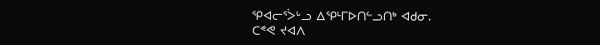ᕿᐊᓕᕐᐴᒡᓗ ᐃᕿᒻᒥᐅᑎᓪᓗᑎᒃ ᐊᑯᓂ.
ᑕᕝᕙ ᔪᐊᐱ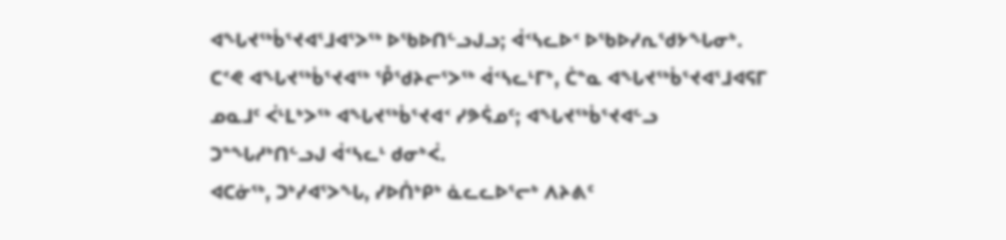ᐊᖓᔪᖅᑳᕐᔪᐊᕐᒧᐊᕐᐳᖅ ᐅᖃᐅᑎᓪᓗᒍᓗ; ᐋᑉᓴᓚᐅᑉ ᐅᖃᐅᓯᕆᖁᔭᖓᓂᒃ. ᑕᕝᕙ ᐊᖓᔪᖅᑳᕐᔪᐊᖅ ᕾᖁᔨᓕᕐᐳᖅ ᐋᑉᓴᓚᒻᒥᒃ, ᑖᓐᓇ ᐊᖓᔪᖅᑳᕐᔪᐊᕐᒧᐊᕋᒥ ᓄᓇᒧᑦ ᐹᒻᒪᒃᐳᖅ ᐊᖓᔪᖅᑳᕐᔪᐊᑉ ᓯᕗᕌᓄᑦ; ᐊᖓᔪᖅᑳᕐᔪᐊᓪᓗ ᑐᓐᖓᓱᒃᑎᓪᓗᒍ ᐋᑉᓴᓚᒻ ᑯᓂᒃᐹ.
ᐊᑕᓃᖅ, ᑐᒃᓯᐊᕐᐳᖓ, ᓯᐅᑏᒃᑭᒃ ᓈᓚᓚᐅᕐᓕᒃ ᐱᔨᕕᑦ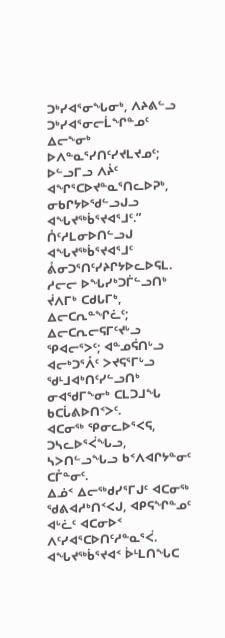ᑐᒃᓯᐊᕐᓂᖓᓂᒃ, ᐱᔨᕕᓪᓗ ᑐᒃᓯᐊᕐᓂᓕᒫᖏᓐᓄᑦ ᐃᓕᖕᓂᒃ ᐅᐱᓐᓇᕐᓯᑎᑦᓯᔪᒪᔪᓄᑦ; ᐅᓪᓗᒥᓗ ᐱᔩᑦ ᐊᖏᕐᑕᐅᔪᓐᓇᕐᑎᓚᐅᕈᒃ, ᓂᑲᒋᔭᐅᖁᓪᓗᒍᓗ ᐊᖓᔪᖅᑳᕐᔪᐊᕐᒧᑦ.” ᑍᑦᓱᒪᓂᐅᑎᓪᓗᒍ ᐊᖓᔪᖅᑳᕐᔪᐊᕐᒧᑦ ᕔᓂᑐᕐᑎᑦᓯᔨᒋᔭᐅᓚᐅᕋᒪ.
ᓱᓕᓕ ᐅᖓᓯᒃᑐᒦᓪᓗᑎᒃ ᔫᐱᒥᒃ ᑕᑯᒐᒥᒃ, ᐃᓕᑕᕆᓐᖏᓛᑦ; ᐃᓕᑕᕆᓕᕋᒥᑦᔪᒡᓗ ᕿᐊᓕᕐᐳᑦ; ᐊᓐᓄᕌᑎᒡᓗ ᐊᓕᒃᑐᕐᐰᑦ ᐳᔪᕋᕐᒥᒡᓗ ᖁᒻᒧᐊᒃᑎᑦᓯᓪᓗᑎᒃ ᓂᐊᖁᒥᖕᓂᒃ ᑕᒪᑐᒧᖓ ᑲᑕᒑᕕᐅᑎᑉᐳᑦ.
ᐊᑕᓂᖅ ᕿᓂᓚᐅᕐᐸᕋ, ᑐᓴᓚᐅᕐᐹᖓᓗ, ᓴᐳᑎᓪᓗᖓᓗ ᑲᑉᐱᐊᒋᔭᓐᓂᑦ ᑕᒤᓐᓂᑦ.
ᐃᓅᑉ ᐃᓕᖅᑯᓯᕐᒥᒍᑦ ᐊᑕᓂᖅ ᖁᕕᐊᓱᒃᑎᑉᐸᒍ, ᐊᑭᕋᖏᓐᓄᑦ ᐊᒡᓛᑦ ᐊᑕᓂᐅᑉ ᐱᑦᓯᐊᕐᑕᐅᑎᑦᓱᓐᓇᕐᐹ.
ᐊᖓᔪᖅᑳᕐᔪᐊᑉ ᐆᒻᒪᑎᖓᑕ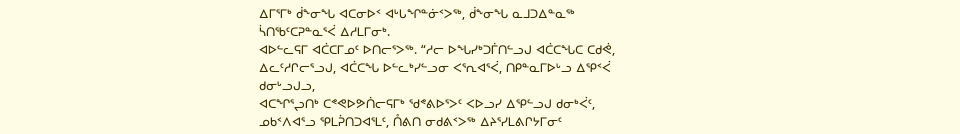ᐃᒥᕐᒥᒃ ᑰᖕᓂᖓ ᐊᑕᓂᐅᑉ ᐊᒡᒐᖏᓐᓃᑉᐳᖅ, ᑰᖕᓂᖓ ᓇᒧᑐᐃᓐᓇᖅ ᓵᑎᖃᑦᑕᕈᓐᓇᕐᐹ ᐃᓱᒪᒥᓂᒃ.
ᐊᐅᓪᓚᕋᒥ ᐊᑖᑕᒥᓄᑦ ᐅᑎᓕᕐᐳᖅ. “ᓱᓕ ᐅᖓᓯᒃᑐᒦᑎᓪᓗᒍ ᐊᑖᑕᖓᑕ ᑕᑯᕚ, ᐃᓚᑦᓱᒋᓕᕐᓗᒍ, ᐊᑖᑕᖓ ᐅᓪᓚᒃᓯᓪᓗᓂ ᐸᕐᕆᐊᕐᐹ, ᑎᑭᓐᓇᒥᐅᒡᓗ ᐃᕿᑉᐹ ᑯᓂᒡᓗᒍᓗ,
ᐊᑕᖏᕐᖢᑎᒃ ᑕᕝᕙᐅᕗᑏᓕᕋᒥᒃ ᖁᕝᕕᐅᕐᐳᑦ ᐸᐅᓗᓯ ᐃᕿᓪᓗᒍ ᑯᓂᒃᐹᑦ,
ᓄᑲᑉᐱᐊᕐᓗ ᕿᒪᕉᑎᑐᐊᕐᒪᑦ, ᑍᕕᑎ ᓂᑯᕕᑉᐳᖅ ᐃᔨᕐᓯᒪᕕᒋᔭᒥᓂᑦ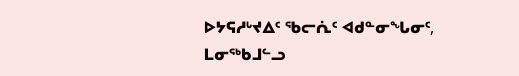ᐅᔭᕋᓱᒡᔪᐃᑦ ᖃᓕᕇᑦ ᐊᑯᓐᓂᖓᓂᑦ, ᒪᓂᖅᑲᒧᓪᓗ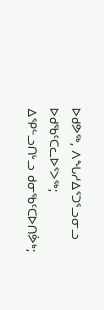ᐅᑯᕗᖅ, ᐱᖓᓱᐃᕐᑐᕐᓗᓂᓗ ᐅᑯᖃᑦᑕᓚᐅᕐᐳᖅ; ᐃᕿᓪᓗᑎᒡᓗ ᑯᓂᖃᑦᑕᐅᑎᕘᒃ;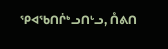ᕿᐊᖃᑎᒌᒃᓗᑎᒡᓗ, ᑍᕕᑎ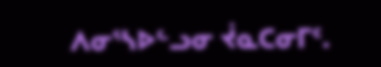ᐱᓂᕐᓴᐅᓪᓗᓂ ᔫᓇᑕᓂᒥᑦ.